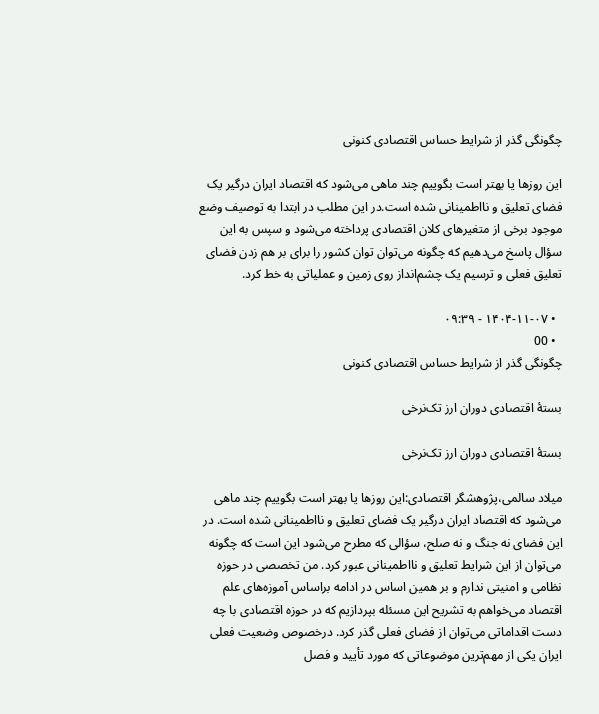چگونگی گذر از شرایط حساس اقتصادی کنونی

این روز‌ها یا بهتر است بگوییم چند ماهی می‌شود که اقتصاد ایران درگیر یک فضای تعلیق و نااطمینانی شده است.در این مطلب در ابتدا به توصیف وضع موجود برخی از متغیر‌های کلان اقتصادی پرداخته می‌شود و سپس به این سؤال پاسخ می‌دهیم که چگونه می‌توان توان کشور را برای بر هم زدن فضای تعلیق فعلی و ترسیم یک چشم‌انداز روی زمین و عملیاتی به خط کرد.

  • ۱۴۰۴-۱۱-۰۷ - ۰۹:۳۹
  • 00
چگونگی گذر از شرایط حساس اقتصادی کنونی

بستۀ اقتصادی دوران ارز تک‌نرخی

بستۀ اقتصادی دوران ارز تک‌نرخی

میلاد سالمی،پژوهشگر اقتصادی:این روز‌ها یا بهتر است بگوییم چند ماهی می‌شود که اقتصاد ایران درگیر یک فضای تعلیق و نااطمینانی شده است. در این فضای نه جنگ و نه صلح، سؤالی که مطرح می‌شود این است که چگونه می‌توان از این شرایط تعلیق و نااطمینانی عبور کرد. من تخصصی در حوزه نظامی و امنیتی ندارم و بر همین اساس در ادامه براساس آموزه‌های علم اقتصاد می‌خواهم به تشریح این مسئله بپردازیم که در حوزه اقتصادی با چه دست اقداماتی می‌توان از فضای فعلی گذر کرد. درخصوص وضعیت فعلی ایران یکی از مهم‌ترین موضوعاتی که مورد تأیید و فصل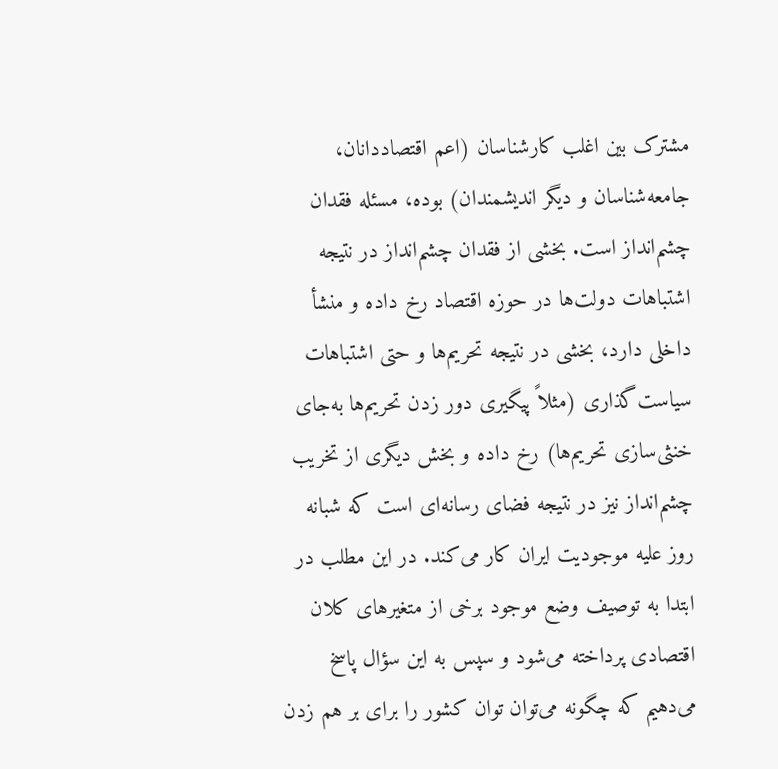مشترک بین اغلب کارشناسان (اعم اقتصاددانان، جامعه‌شناسان و دیگر اندیشمندان) بوده، مسئله فقدان چشم‌انداز است. بخشی از فقدان چشم‌انداز در نتیجه اشتباهات دولت‌ها در حوزه اقتصاد رخ داده و منشأ داخلی دارد، بخشی در نتیجه تحریم‌ها و حتی اشتباهات سیاست‌گذاری (مثلاً پیگیری دور زدن تحریم‌ها به‌جای خنثی‌سازی تحریم‌ها) رخ داده و بخش دیگری از تخریب چشم‌انداز نیز در نتیجه فضای رسانه‌ای است که شبانه روز علیه موجودیت ایران کار می‌کند. در این مطلب در ابتدا به توصیف وضع موجود برخی از متغیر‌های کلان اقتصادی پرداخته می‌شود و سپس به این سؤال پاسخ می‌دهیم که چگونه می‌توان توان کشور را برای بر هم زدن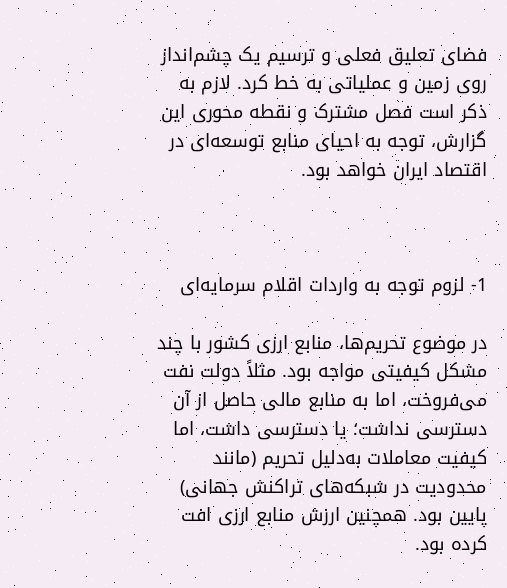فضای تعلیق فعلی و ترسیم یک چشم‌انداز روی زمین و عملیاتی به خط کرد. لازم به ذکر است فصل مشترک و نقطه محوری این گزارش، توجه به احیای منابع توسعه‌ای در اقتصاد ایران خواهد بود.



1- لزوم توجه به واردات اقلام سرمایه‌ای

در موضوع تحریم‌ها، منابع ارزی کشور با چند مشکل کیفیتی مواجه بود. مثلاً دولت نفت می‌فروخت، اما به منابع مالی حاصل از آن دسترسی نداشت؛ یا دسترسی داشت، اما کیفیت معاملات به‌دلیل تحریم (مانند محدودیت در شبکه‌های تراکنش جهانی) پایین بود. همچنین ارزش منابع ارزی افت کرده بود.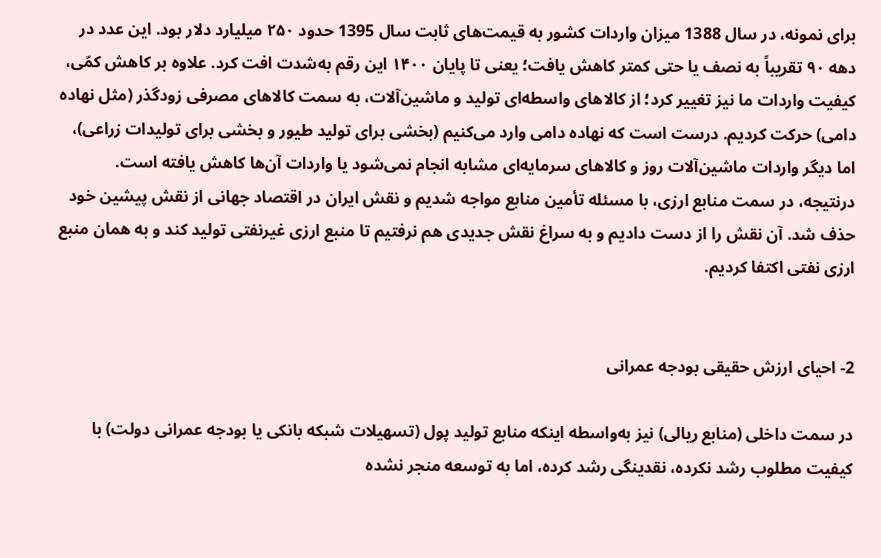برای نمونه، در سال 1388 میزان واردات کشور به قیمت‌های ثابت سال 1395 حدود ۲۵۰ میلیارد دلار بود. این عدد در دهه ۹۰ تقریباً به نصف یا حتی کمتر کاهش یافت؛ یعنی تا پایان ۱۴۰۰ این رقم به‌شدت افت کرد. علاوه بر کاهش کمّی، کیفیت واردات ما نیز تغییر کرد؛ از کالا‌های واسطه‌ای تولید و ماشین‌آلات، به سمت کالا‌های مصرفی زودگذر (مثل نهاده دامی) حرکت کردیم. درست است که نهاده دامی وارد می‌کنیم (بخشی برای تولید طیور و بخشی برای تولیدات زراعی)، اما دیگر واردات ماشین‌آلات روز و کالا‌های سرمایه‌ای مشابه انجام نمی‌شود یا واردات آن‌ها کاهش یافته است. درنتیجه، در سمت منابع ارزی، با مسئله تأمین منابع مواجه شدیم و نقش ایران در اقتصاد جهانی از نقش پیشین خود حذف شد. آن نقش را از دست دادیم و به سراغ نقش جدیدی هم نرفتیم تا منبع ارزی غیرنفتی تولید کند و به همان منبع ارزی نفتی اکتفا کردیم.


2- احیای ارزش حقیقی بودجه عمرانی

در سمت داخلی (منابع ریالی) نیز به‌واسطه اینکه منابع تولید پول (تسهیلات شبکه بانکی یا بودجه عمرانی دولت) با کیفیت مطلوب رشد نکرده، نقدینگی رشد کرده، اما به توسعه منجر نشده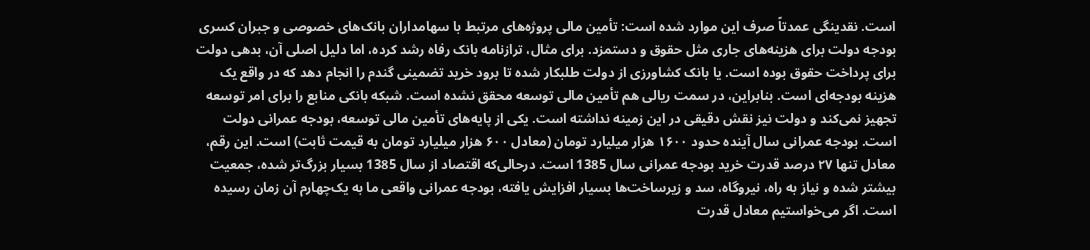است. نقدینگی عمدتاً صرف این موارد شده است: تأمین مالی پروژه‌های مرتبط با سهامداران بانک‌های خصوصی و جبران کسری بودجه دولت برای هزینه‌های جاری مثل حقوق و دستمزد. برای مثال، ترازنامه بانک رفاه رشد کرده، اما دلیل اصلی آن، بدهی دولت برای پرداخت حقوق بوده است. یا بانک کشاورزی از دولت طلبکار شده تا برود خرید تضمینی گندم را انجام دهد که در واقع یک هزینه بودجه‌ای است. بنابراین، در سمت ریالی هم تأمین مالی توسعه محقق نشده است. شبکه بانکی منابع را برای امر توسعه تجهیز نمی‌کند و دولت نیز نقش دقیقی در این زمینه نداشته است. یکی از پایه‌های تأمین مالی توسعه، بودجه عمرانی دولت است. بودجه عمرانی سال آینده حدود ۱۶۰۰ هزار میلیارد تومان (معادل ۶۰۰ هزار میلیارد تومان به قیمت ثابت) است. این رقم، معادل تنها ۲۷ درصد قدرت خرید بودجه عمرانی سال 1385 است. درحالی‌که اقتصاد از سال 1385 بسیار بزرگ‌تر شده، جمعیت بیشتر شده و نیاز به راه، نیروگاه، سد و زیرساخت‌ها بسیار افزایش یافته، بودجه عمرانی واقعی ما به یک‌چهارم آن زمان رسیده است. اگر می‌خواستیم معادل قدرت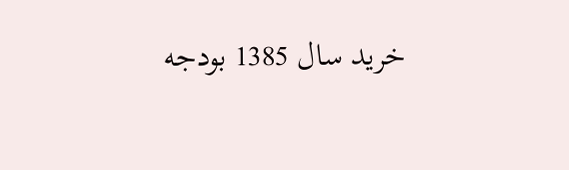خرید سال 1385 بودجه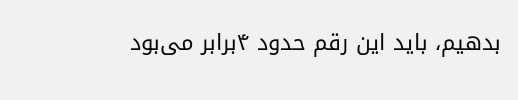بدهیم، باید این رقم حدود ۴برابر می‌بود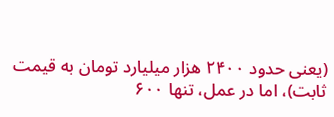(یعنی حدود ۲۴۰۰ هزار میلیارد تومان به قیمت ثابت)، اما در عمل، تنها ۶۰۰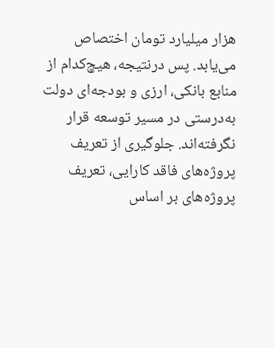هزار میلیارد تومان اختصاص می‌یابد. پس درنتیجه، هیچ‌کدام از منابع بانکی، ارزی و بودجه‌ای دولت به‌درستی در مسیر توسعه قرار نگرفته‌اند. جلوگیری از تعریف پروژه‌های فاقد کارایی، تعریف پروژه‌های بر اساس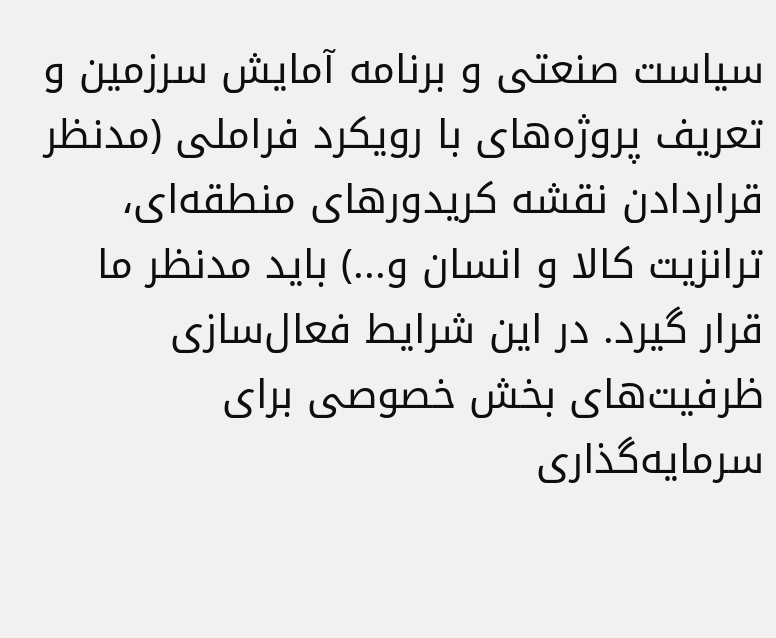سیاست صنعتی و برنامه آمایش سرزمین و تعریف پروژه‌های با رویکرد فراملی (مدنظر قراردادن نقشه کریدور‌های منطقه‌ای، ترانزیت کالا و انسان و...) باید مدنظر ما قرار گیرد. در این شرایط فعال‌سازی ظرفیت‌های بخش خصوصی برای سرمایه‌گذاری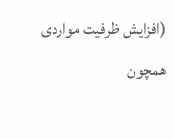(افزایش ظرفیت مواردی همچون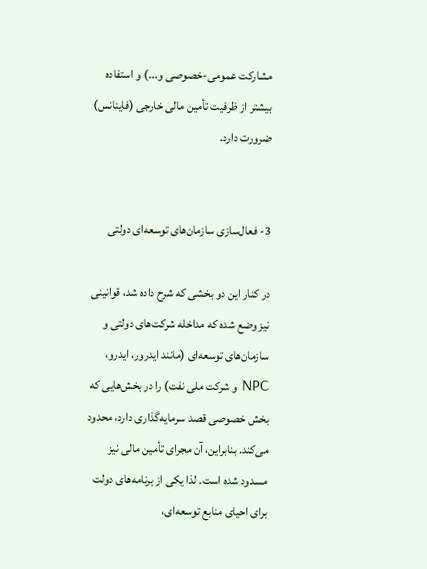مشارکت عمومی-خصوصی و...) و استفاده بیشتر از ظرفیت تأمین مالی خارجی (فاینانس) ضرورت دارد.


3- فعال‌سازی سازمان‌های توسعه‌ای دولتی

در کنار این دو بخشی که شرح داده شد، قوانینی نیز وضع شده که مداخله شرکت‌های دولتی و سازمان‌های توسعه‌ای (مانند ایدرور، ایدرو، NPC و شرکت ملی نفت) را در بخش‌هایی که بخش خصوصی قصد سرمایه‌گذاری دارد، محدود می‌کند. بنابراین، آن مجرای تأمین مالی نیز مسدود شده است. لذا یکی از برنامه‌های دولت برای احیای منابع توسعه‌ای،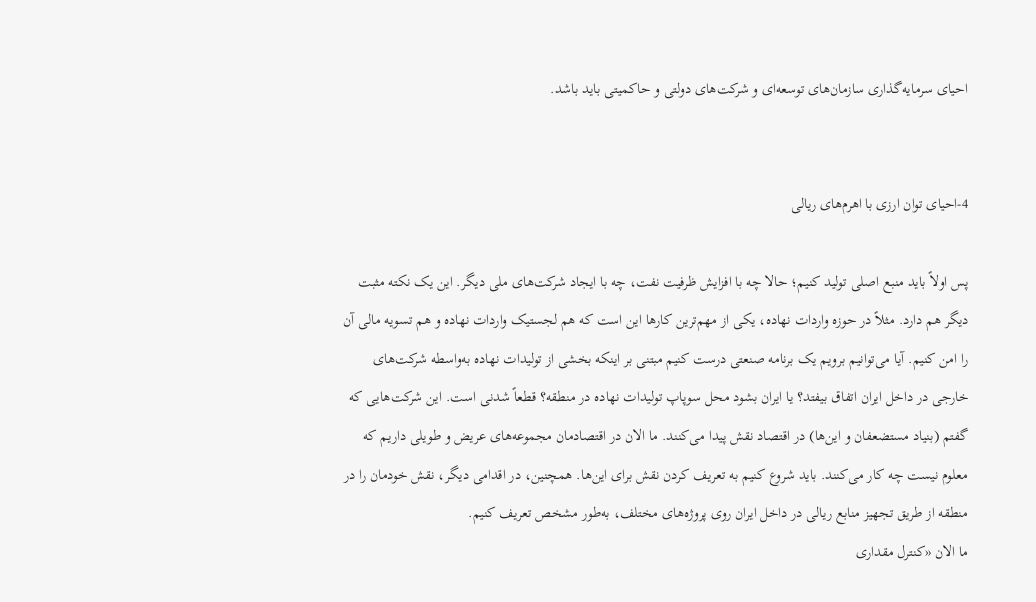احیای سرمایه‌گذاری سازمان‌های توسعه‌ای و شرکت‌های دولتی و حاکمیتی باید باشد.


4-احیای توان ارزی با اهرم‌های ریالی

پس اولاً باید منبع اصلی تولید کنیم؛ حالا چه با افزایش ظرفیت نفت، چه با ایجاد شرکت‌های ملی دیگر. این یک نکته مثبت دیگر هم دارد. مثلاً در حوزه واردات نهاده، یکی از مهم‌ترین کار‌ها این است که هم لجستیک واردات نهاده و هم تسویه مالی آن را امن کنیم. آیا می‌توانیم برویم یک برنامه صنعتی درست کنیم مبتنی بر اینکه بخشی از تولیدات نهاده به‌واسطه شرکت‌های خارجی در داخل ایران اتفاق بیفتد؟ یا ایران بشود محل سوپاپ تولیدات نهاده در منطقه؟ قطعاً شدنی است. این شرکت‌هایی که گفتم (بنیاد مستضعفان و این‌ها) در اقتصاد نقش پیدا می‌کنند. ما الان در اقتصادمان مجموعه‌های عریض و طویلی داریم که معلوم نیست چه کار می‌کنند. باید شروع کنیم به تعریف کردن نقش برای این‌ها. همچنین، در اقدامی دیگر، نقش خودمان را در منطقه از طریق تجهیز منابع ریالی در داخل ایران روی پروژه‌های مختلف، به‌طور مشخص تعریف کنیم.
ما الان «کنترل مقداری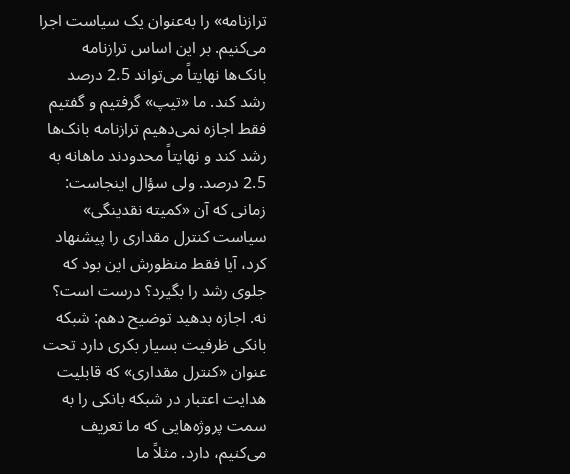ترازنامه» را به‌عنوان یک سیاست اجرا می‌کنیم. بر این اساس ترازنامه بانک‌ها نهایتاً می‌تواند 2.5 درصد رشد کند. ما «تیپ» گرفتیم و گفتیم فقط اجازه نمی‌دهیم ترازنامه بانک‌ها رشد کند و نهایتاً محدودند ماهانه به 2.5 درصد. ولی سؤال اینجاست: زمانی که آن «کمیته نقدینگی» سیاست کنترل مقداری را پیشنهاد کرد، آیا فقط منظورش این بود که جلوی رشد را بگیرد؟ درست است؟ نه. اجازه بدهید توضیح دهم: شبکه بانکی ظرفیت بسیار بکری دارد تحت عنوان «کنترل مقداری» که قابلیت هدایت اعتبار در شبکه بانکی را به سمت پروژه‌هایی که ما تعریف می‌کنیم، دارد. مثلاً ما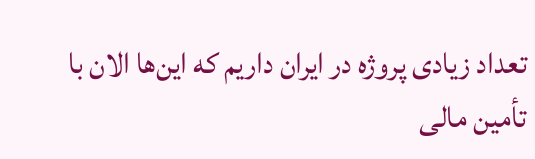تعداد زیادی پروژه در ایران داریم که این‌ها الان با تأمین مالی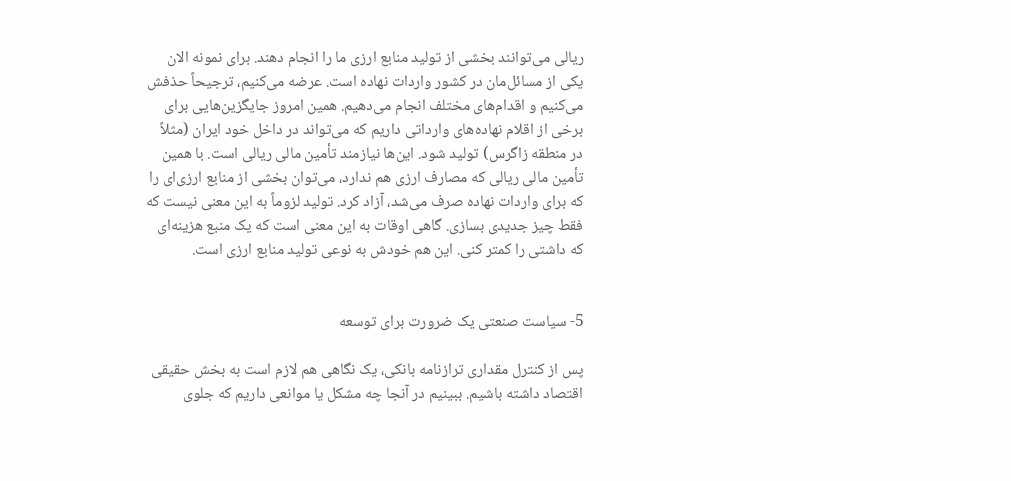ریالی می‌توانند بخشی از تولید منابع ارزی ما را انجام دهند. برای نمونه الان یکی از مسائل‌مان در کشور واردات نهاده است. عرضه می‌کنیم، ترجیحاً حذفش می‌کنیم و اقدام‌های مختلف انجام می‌دهیم. همین امروز جایگزین‌هایی برای برخی از اقلام نهاده‌های وارداتی داریم که می‌تواند در داخل خود ایران (مثلاً در منطقه زاگرس) تولید شود. این‌ها نیازمند تأمین مالی ریالی است. با همین تأمین مالی ریالی که مصارف ارزی هم ندارد، می‌توان بخشی از منابع ارزی‌ای را که برای واردات نهاده صرف می‌شد، آزاد کرد. تولید لزوماً به این معنی نیست که فقط چیز جدیدی بسازی. گاهی اوقات به این معنی است که یک منبع هزینه‌ای که داشتی را کمتر کنی. این هم خودش به نوعی تولید منابع ارزی است.


5- سیاست صنعتی یک ضرورت برای توسعه

پس از کنترل مقداری ترازنامه بانکی، یک نگاهی هم لازم است به بخش حقیقی اقتصاد داشته باشیم. ببینیم در آنجا چه مشکل یا موانعی داریم که جلوی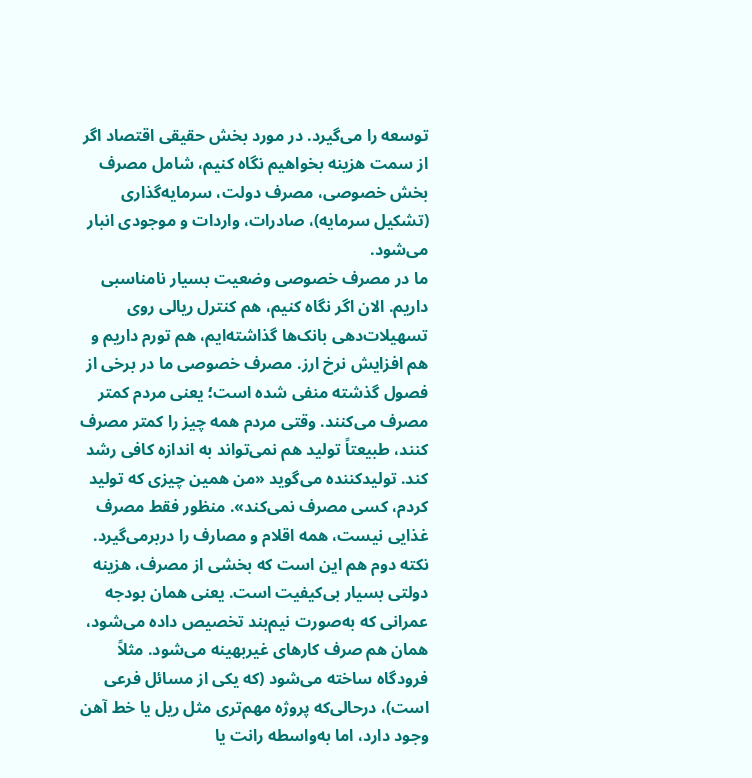توسعه را می‌گیرد. در مورد بخش حقیقی اقتصاد اگر از سمت هزینه بخواهیم نگاه کنیم، شامل مصرف بخش خصوصی، مصرف دولت، سرمایه‌گذاری (تشکیل سرمایه)، صادرات، واردات و موجودی انبار می‌شود.
ما در مصرف خصوصی وضعیت بسیار نامناسبی داریم. الان اگر نگاه کنیم، هم کنترل ریالی روی تسهیلات‌دهی بانک‌ها گذاشته‌ایم، هم تورم داریم و هم افزایش نرخ ارز. مصرف خصوصی ما در برخی از فصول گذشته منفی شده است؛ یعنی مردم کمتر مصرف می‌کنند. وقتی مردم همه چیز را کمتر مصرف کنند، طبیعتاً تولید هم نمی‌تواند به اندازه کافی رشد کند. تولیدکننده می‌گوید «من همین چیزی که تولید کردم، کسی مصرف نمی‌کند». منظور فقط مصرف غذایی نیست، همه اقلام و مصارف را دربرمی‌گیرد.
نکته دوم هم این است که بخشی از مصرف، هزینه دولتی بسیار بی‌کیفیت است. یعنی همان بودجه عمرانی که به‌صورت نیم‌بند تخصیص داده می‌شود، همان هم صرف کار‌های غیربهینه می‌شود. مثلاً فرودگاه ساخته می‌شود (که یکی از مسائل فرعی است)، در‌حالی‌که پروژه مهم‌تری مثل ریل یا خط آهن وجود دارد، اما به‌واسطه رانت یا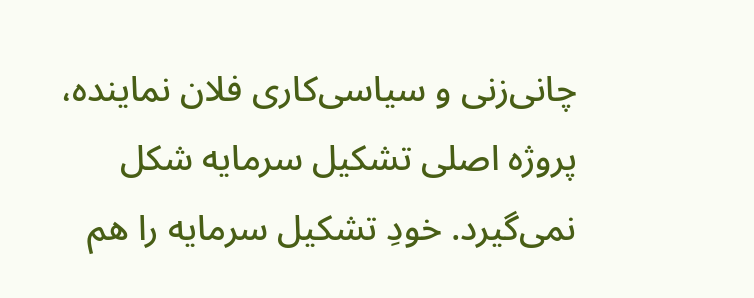چانی‌زنی و سیاسی‌کاری فلان نماینده، پروژه اصلی تشکیل سرمایه شکل نمی‌گیرد. خودِ تشکیل سرمایه را هم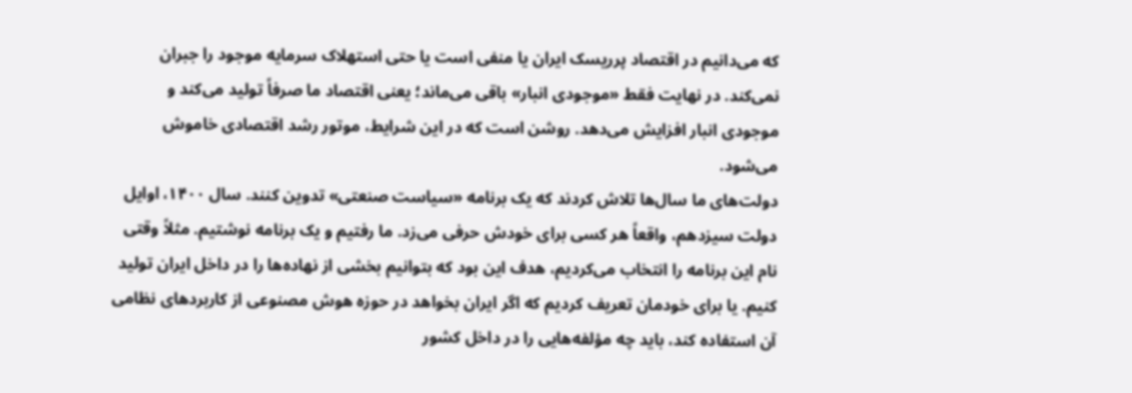که می‌دانیم در اقتصاد پرریسک ایران یا منفی است یا حتی استهلاک سرمایه موجود را جبران نمی‌کند. در نهایت فقط «موجودی انبار» باقی می‌ماند؛ یعنی اقتصاد ما صرفاً تولید می‌کند و موجودی انبار افزایش می‌دهد. روشن است که در این شرایط، موتور رشد اقتصادی خاموش می‌شود.
دولت‌های ما سال‌ها تلاش کردند که یک برنامه «سیاست صنعتی» تدوین کنند. سال ۱۴۰۰، اوایل دولت سیزدهم، واقعاً هر کسی برای خودش حرفی می‌زد. ما رفتیم و یک برنامه نوشتیم. مثلاً وقتی نام این برنامه را انتخاب می‌کردیم، هدف این بود که بتوانیم بخشی از نهاده‌ها را در داخل ایران تولید کنیم. یا برای خودمان تعریف کردیم که اگر ایران بخواهد در حوزه هوش مصنوعی از کاربرد‌های نظامی آن استفاده کند، باید چه مؤلفه‌هایی را در داخل کشور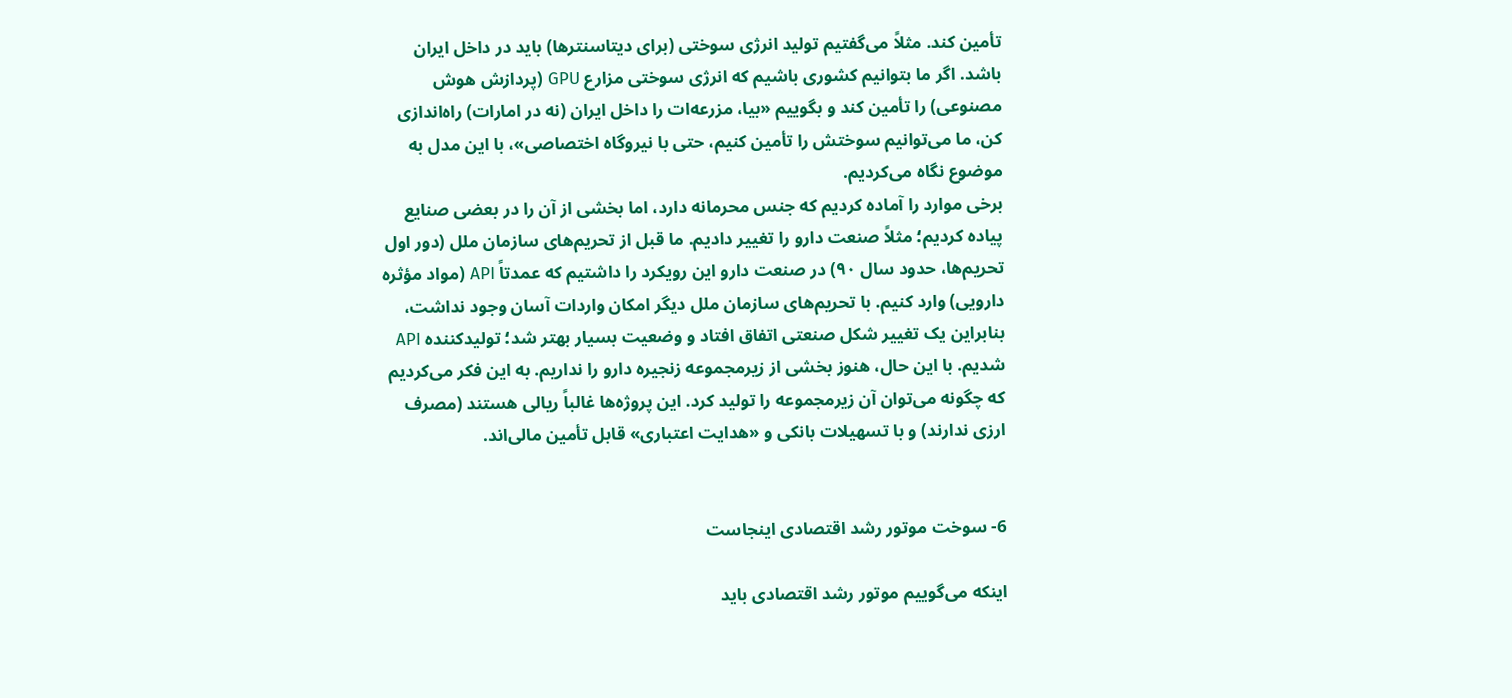تأمین کند. مثلاً می‌گفتیم تولید انرژی سوختی (برای دیتاسنتر‌ها) باید در داخل ایران باشد. اگر ما بتوانیم کشوری باشیم که انرژی سوختی مزارع GPU (پردازش هوش مصنوعی) را تأمین کند و بگوییم «بیا، مزرعه‌ات را داخل ایران (نه در امارات) راه‌اندازی کن، ما می‌توانیم سوختش را تأمین کنیم، حتی با نیروگاه اختصاصی»، با این مدل به موضوع نگاه می‌کردیم.
برخی موارد را آماده کردیم که جنس محرمانه دارد، اما بخشی از آن را در بعضی صنایع پیاده کردیم؛ مثلاً صنعت دارو را تغییر دادیم. ما قبل از تحریم‌های سازمان ملل (دور اول تحریم‌ها، حدود سال ۹۰) در صنعت دارو این رویکرد را داشتیم که عمدتاً API (مواد مؤثره دارویی) وارد کنیم. با تحریم‌های سازمان ملل دیگر امکان واردات آسان وجود نداشت، بنابراین یک تغییر شکل صنعتی اتفاق افتاد و وضعیت بسیار بهتر شد؛ تولیدکننده API شدیم. با این حال، هنوز بخشی از زیرمجموعه زنجیره دارو را نداریم. به این فکر می‌کردیم که چگونه می‌توان آن زیرمجموعه را تولید کرد. این پروژه‌ها غالباً ریالی هستند (مصرف ارزی ندارند) و با تسهیلات بانکی و «هدایت اعتباری» قابل تأمین مالی‌اند.


6- سوخت موتور رشد اقتصادی اینجاست

اینکه می‌گوییم موتور رشد اقتصادی باید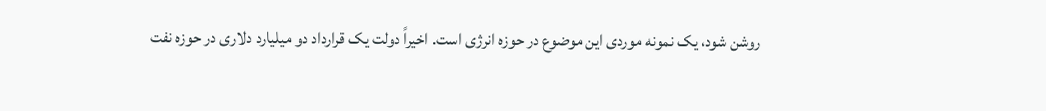روشن شود، یک نمونه موردی این موضوع در حوزه انرژی است. اخیراً دولت یک قرارداد دو میلیارد دلاری در حوزه نفت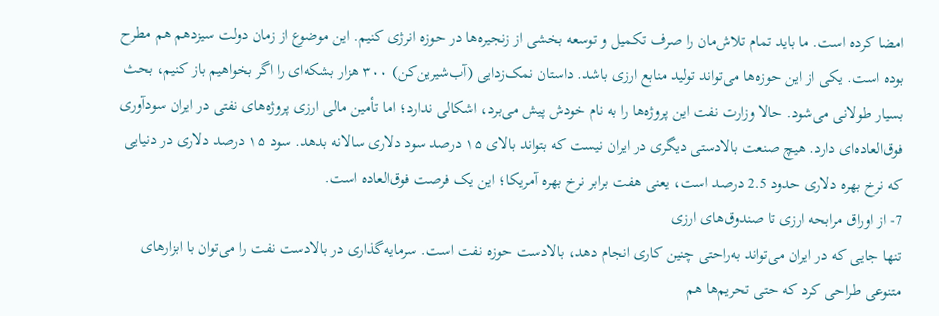امضا کرده است. ما باید تمام تلاش‌مان را صرف تکمیل و توسعه بخشی از زنجیره‌ها در حوزه انرژی کنیم. این موضوع از زمان دولت سیزدهم هم مطرح بوده است. یکی از این حوزه‌ها می‌تواند تولید منابع ارزی باشد. داستان نمک‌زدایی (آب‌شیرین‌کن) ۳۰۰ هزار بشکه‌ای را اگر بخواهیم باز کنیم، بحث بسیار طولانی می‌شود. حالا وزارت نفت این پروژه‌ها را به نام خودش پیش می‌برد، اشکالی ندارد؛ اما تأمین مالی ارزی پروژه‌های نفتی در ایران سودآوری فوق‌العاده‌ای دارد. هیچ صنعت بالادستی دیگری در ایران نیست که بتواند بالای ۱۵ درصد سود دلاری سالانه بدهد. سود ۱۵ درصد دلاری در دنیایی که نرخ بهره دلاری حدود 2.5 درصد است، یعنی هفت برابر نرخ بهره آمریکا؛ این یک فرصت فوق‌العاده است.
7- از اوراق مرابحه ارزی تا صندوق‌های ارزی
تنها جایی که در ایران می‌تواند به‌راحتی چنین کاری انجام دهد، بالادست حوزه نفت است. سرمایه‌گذاری در بالادست نفت را می‌توان با ابزار‌های متنوعی طراحی کرد که حتی تحریم‌ها هم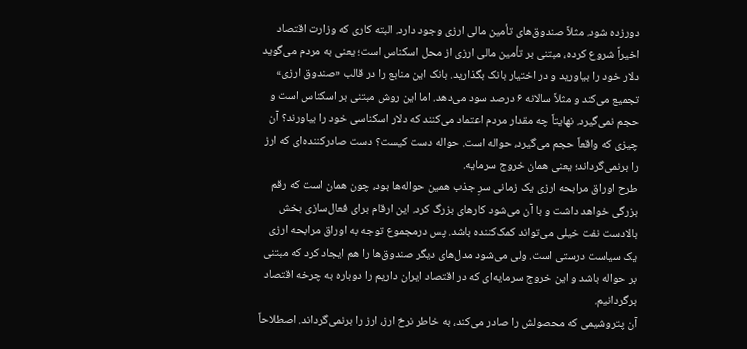دور‌زده شود. مثلاً صندوق‌های تأمین مالی ارزی وجود دارد. البته کاری که وزارت اقتصاد اخیراً شروع کرده، مبتنی بر تأمین مالی ارزی از محل اسکناس است؛ یعنی به مردم می‌گوید دلار خود را بیاورید و در اختیار بانک بگذارید. بانک این منابع را در قالب «صندوق ارزی» تجمیع می‌کند و مثلاً سالانه ۶ درصد سود می‌دهد. اما این روش مبتنی بر اسکناس است و حجم نمی‌گیرد. نهایتاً چه مقدار مردم اعتماد می‌کنند که دلار اسکناسی خود را بیاورند؟ آن چیزی که واقعاً حجم می‌گیرد، حواله است. حواله دست کیست؟ دست صادرکننده‌ای که ارز را برنمی‌گرداند؛ یعنی همان خروج سرمایه.
طرح اوراق مرابحه ارزی یک زمانی سرِ جذب همین حواله‌ها بود، چون همان است که رقم بزرگی خواهد داشت و با آن می‌شود کار‌های بزرگ کرد. این ارقام برای فعال‌سازی بخش بالادست نفت خیلی می‌تواند کمک‌کننده باشد. پس درمجموع توجه به اوراق مرابحه ارزی یک سیاست درستی است. ولی می‌شود مدل‌های دیگر صندوق‌ها را هم ایجاد کرد که مبتنی بر حواله باشد و این خروج سرمایه‌ای که در اقتصاد ایران داریم را دوباره به چرخه اقتصاد برگردانیم.
آن پتروشیمی که محصولش را صادر می‌کند، به خاطر نرخ ارز، ارز را برنمی‌گرداند. اصطلاحاً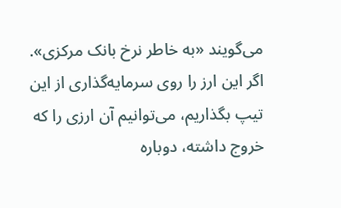می‌گویند «به خاطر نرخ بانک مرکزی». اگر این ارز را روی سرمایه‌گذاری از این تیپ بگذاریم، می‌توانیم آن ارزی را که خروج داشته، دوباره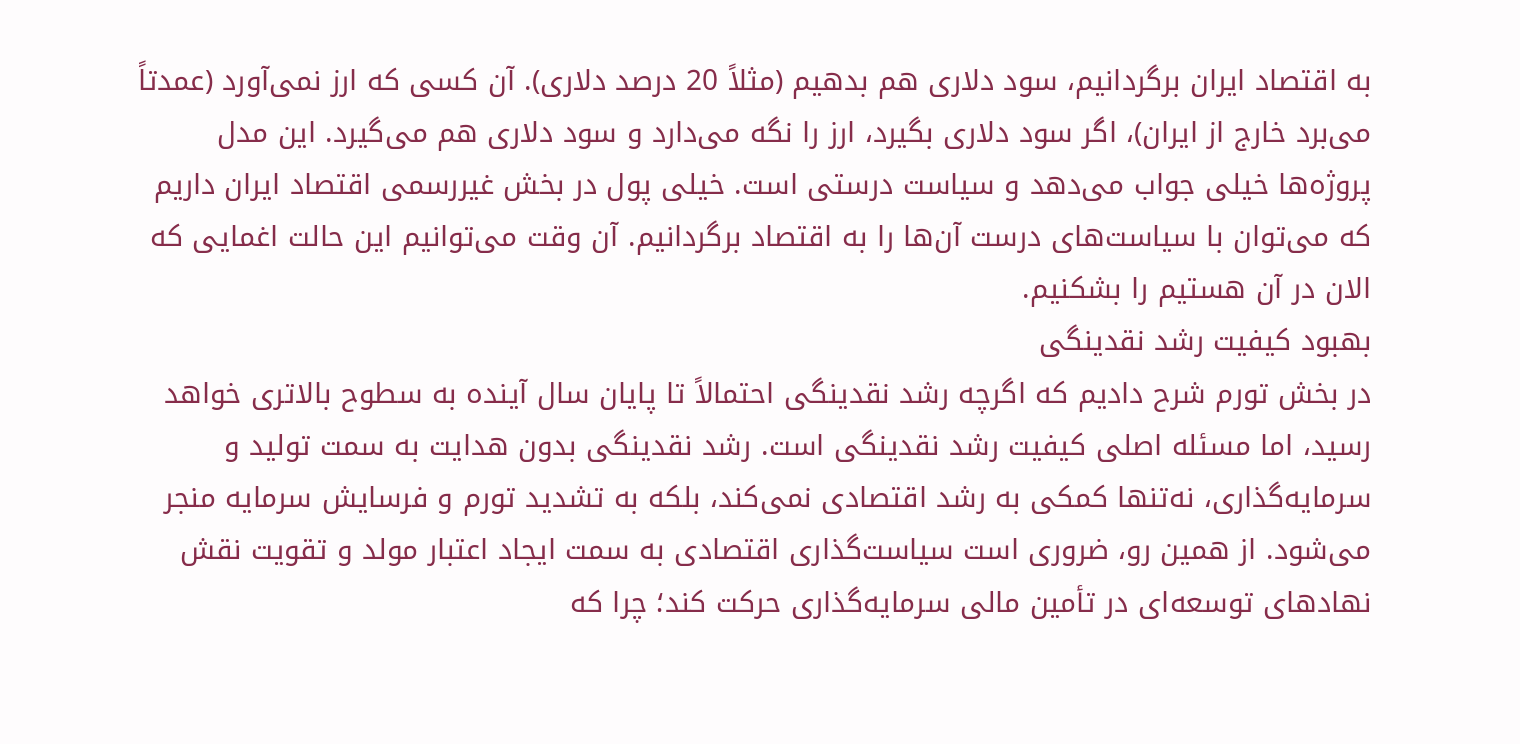به اقتصاد ایران برگردانیم، سود دلاری هم بدهیم (مثلاً 20 درصد دلاری). آن کسی که ارز نمی‌آورد (عمدتاً می‌برد خارج از ایران)، اگر سود دلاری بگیرد، ارز را نگه می‌دارد و سود دلاری هم می‌گیرد. این مدل پروژه‌ها خیلی جواب می‌دهد و سیاست درستی است. خیلی پول در بخش غیررسمی اقتصاد ایران داریم که می‌توان با سیاست‌های درست آن‌ها را به اقتصاد برگردانیم. آن وقت می‌توانیم این حالت اغمایی که الان در آن هستیم را بشکنیم.
بهبود کیفیت رشد نقدینگی
در بخش تورم شرح دادیم که اگرچه رشد نقدینگی احتمالاً تا پایان سال آینده به سطوح بالاتری خواهد رسید، اما مسئله اصلی کیفیت رشد نقدینگی است. رشد نقدینگی بدون هدایت به سمت تولید و سرمایه‌گذاری، نه‌تنها کمکی به رشد اقتصادی نمی‌کند، بلکه به تشدید تورم و فرسایش سرمایه منجر می‌شود. از همین رو، ضروری است سیاست‌گذاری اقتصادی به سمت ایجاد اعتبار مولد و تقویت نقش نهادهای توسعه‌ای در تأمین مالی سرمایه‌گذاری حرکت کند؛ چرا که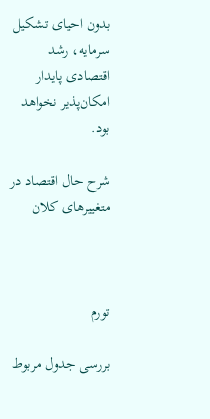بدون احیای تشکیل سرمایه، رشد اقتصادی پایدار امکان‌پذیر نخواهد بود.

شرح حال اقتصاد در متغییرهای کلان



تورم

بررسی جدول مربوط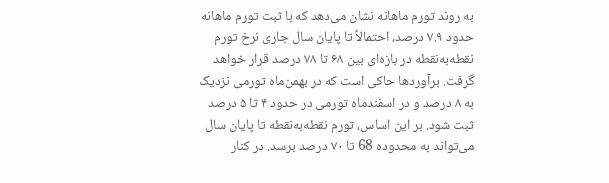به روند تورم ماهانه نشان می‌دهد که با ثبت تورم ماهانه حدود ۷.۹ درصد، احتمالاً تا پایان سال جاری نرخ تورم نقطه‌به‌نقطه در بازه‌ای بین ۶۸ تا ۷۸ درصد قرار خواهد گرفت. برآوردها حاکی است که در بهمن‌ماه تورمی نزدیک به ۸ درصد و در اسفندماه تورمی در حدود ۴ تا ۵ درصد ثبت شود. بر این اساس، تورم نقطه‌به‌نقطه تا پایان سال می‌تواند به محدوده 68 تا ۷۰ درصد برسد. در کنار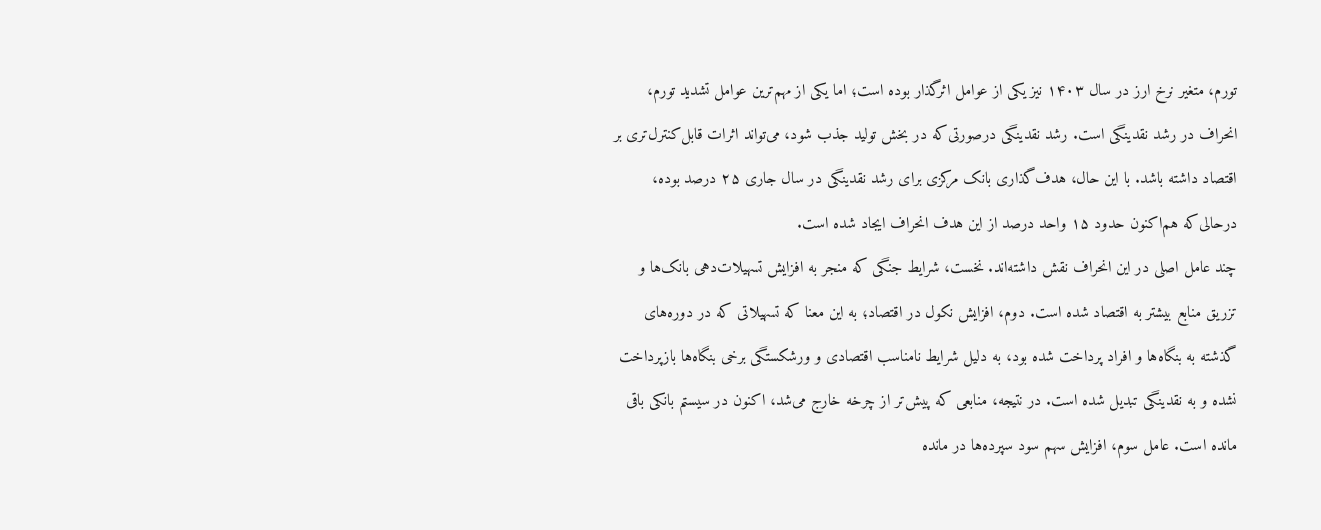تورم، متغیر نرخ ارز در سال ۱۴۰۳ نیز یکی از عوامل اثرگذار بوده است؛ اما یکی از مهم‌ترین عوامل تشدید تورم، انحراف در رشد نقدینگی است. رشد نقدینگی درصورتی‌که در بخش تولید جذب شود، می‌تواند اثرات قابل‌کنترل‌تری بر اقتصاد داشته باشد. با این حال، هدف‌گذاری بانک مرکزی برای رشد نقدینگی در سال جاری ۲۵ درصد بوده، درحالی‌که هم‌اکنون حدود ۱۵ واحد درصد از این هدف انحراف ایجاد شده است.
چند عامل اصلی در این انحراف نقش داشته‌اند. نخست، شرایط جنگی که منجر به افزایش تسهیلات‌دهی بانک‌ها و تزریق منابع بیشتر به اقتصاد شده است. دوم، افزایش نکول در اقتصاد؛ به این معنا که تسهیلاتی که در دوره‌های گذشته به بنگاه‌ها و افراد پرداخت شده بود، به دلیل شرایط نامناسب اقتصادی و ورشکستگی برخی بنگاه‌ها بازپرداخت نشده و به نقدینگی تبدیل شده است. در نتیجه، منابعی که پیش‌تر از چرخه خارج می‌شد، اکنون در سیستم بانکی باقی مانده است. عامل سوم، افزایش سهم سود سپرده‌ها در مانده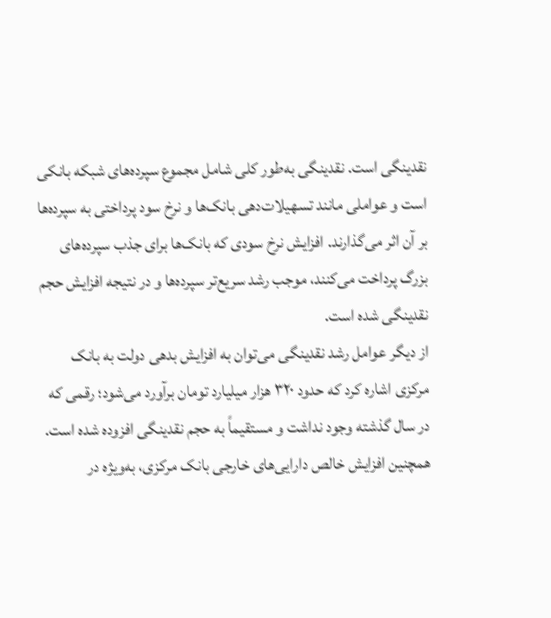نقدینگی است. نقدینگی به‌طور کلی شامل مجموع سپرده‌های شبکه بانکی است و عواملی مانند تسهیلات‌دهی بانک‌ها و نرخ سود پرداختی به سپرده‌ها بر آن اثر می‌گذارند. افزایش نرخ سودی که بانک‌ها برای جذب سپرده‌های بزرگ پرداخت می‌کنند، موجب رشد سریع‌تر سپرده‌ها و در نتیجه افزایش حجم نقدینگی شده است.
از دیگر عوامل رشد نقدینگی می‌توان به افزایش بدهی دولت به بانک مرکزی اشاره کرد که حدود ۳۲۰ هزار میلیارد تومان برآورد می‌شود؛ رقمی که در سال گذشته وجود نداشت و مستقیماً به حجم نقدینگی افزوده شده است. همچنین افزایش خالص دارایی‌های خارجی بانک مرکزی، به‌ویژه در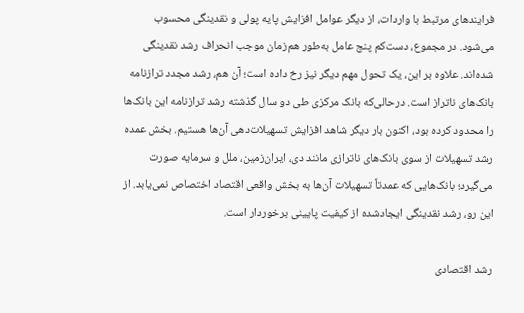فرایندهای مرتبط با واردات، از دیگر عوامل افزایش پایه پولی و نقدینگی محسوب می‌شود. در مجموع، دست‌کم پنج عامل به‌طور هم‌زمان موجب انحراف رشد نقدینگی شده‌اند. علاوه بر این، یک تحول مهم دیگر نیز رخ داده است؛ آن هم، رشد مجدد ترازنامه بانک‌های ناتراز است. درحالی‌که بانک مرکزی طی دو سال گذشته رشد ترازنامه این بانک‌ها را محدود کرده بود، اکنون بار دیگر شاهد افزایش تسهیلات‌دهی آن‌ها هستیم. بخش عمده رشد تسهیلات از سوی بانک‌های ناترازی مانند دی، ایران‌زمین، ملل و سرمایه صورت می‌گیرد؛ بانک‌هایی که عمدتاً تسهیلات آن‌ها به بخش واقعی اقتصاد اختصاص نمی‌یابد. از این رو، رشد نقدینگی ایجادشده از کیفیت پایینی برخوردار است.

رشد اقتصادی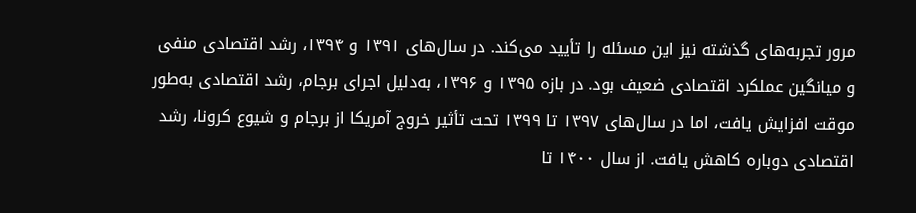مرور تجربه‌های گذشته نیز این مسئله را تأیید می‌کند. در سال‌های ۱۳۹۱ و ۱۳۹۴، رشد اقتصادی منفی و میانگین عملکرد اقتصادی ضعیف بود. در بازه ۱۳۹۵ و ۱۳۹۶، به‌دلیل اجرای برجام، رشد اقتصادی به‌طور موقت افزایش یافت، اما در سال‌های ۱۳۹۷ تا ۱۳۹۹ تحت تأثیر خروج آمریکا از برجام و شیوع کرونا، رشد اقتصادی دوباره کاهش یافت. از سال ۱۴۰۰ تا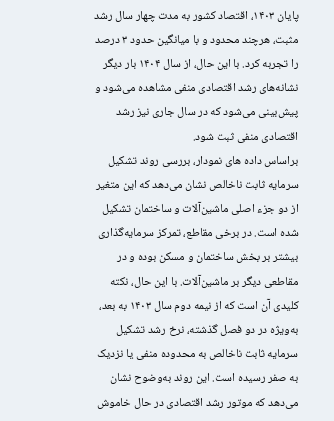پایان ۱۴۰۳، اقتصاد کشور به مدت چهار سال رشد مثبت، هرچند محدود و با میانگین حدود ۳ درصد را تجربه کرد. با این حال، از سال ۱۴۰۴ بار دیگر نشانه‌های رشد اقتصادی منفی مشاهده می‌شود و پیش‌بینی می‌شود که در سال جاری نیز رشد اقتصادی منفی ثبت شود.
براساس داده های نمودار، بررسی روند تشکیل سرمایه ثابت ناخالص نشان می‌دهد که این متغیر از دو جزء اصلی ماشین‌آلات و ساختمان تشکیل شده است. در برخی مقاطع، تمرکز سرمایه‌گذاری بیشتر بر بخش ساختمان و مسکن بوده و در مقاطعی دیگر بر ماشین‌آلات. با این حال، نکته کلیدی آن است که از نیمه دوم سال ۱۴۰۳ به بعد، به‌ویژه در دو فصل گذشته، نرخ رشد تشکیل سرمایه ثابت ناخالص به محدوده منفی یا نزدیک به صفر رسیده است. این روند به‌وضوح نشان می‌دهد که موتور رشد اقتصادی در حال خاموش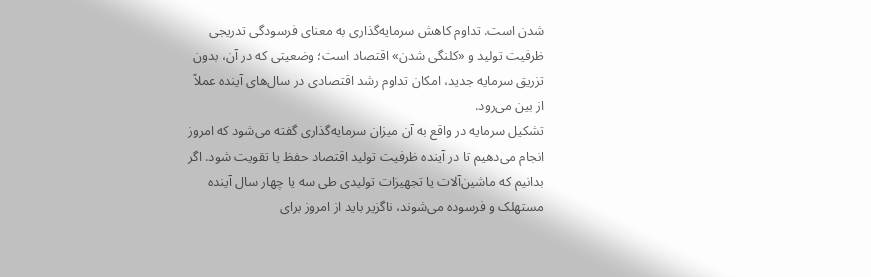شدن است. تداوم کاهش سرمایه‌گذاری به معنای فرسودگی تدریجی ظرفیت تولید و «کلنگی شدن» اقتصاد است؛ وضعیتی که در آن، بدون تزریق سرمایه جدید، امکان تداوم رشد اقتصادی در سال‌های آینده عملاً از بین می‌رود.
تشکیل سرمایه در واقع به آن میزان سرمایه‌گذاری گفته می‌شود که امروز انجام می‌دهیم تا در آینده ظرفیت تولید اقتصاد حفظ یا تقویت شود. اگر بدانیم که ماشین‌آلات یا تجهیزات تولیدی طی سه یا چهار سال آینده مستهلک و فرسوده می‌شوند، ناگزیر باید از امروز برای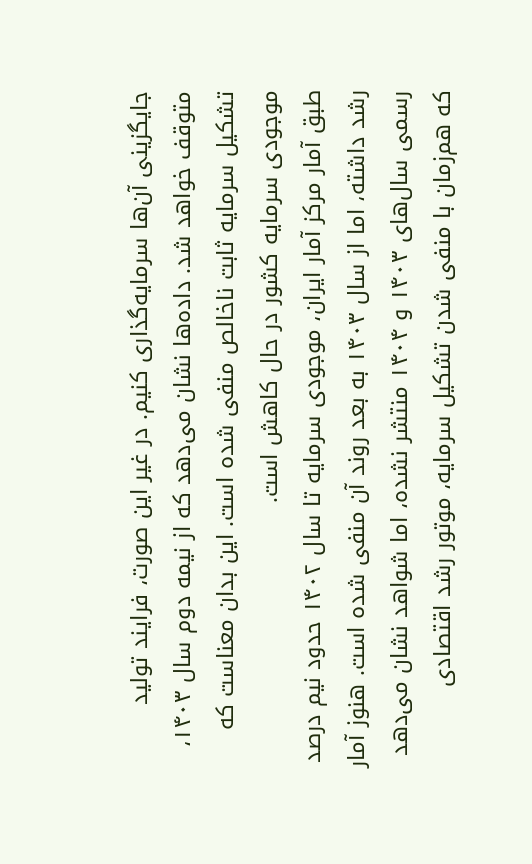جایگزینی آن‌ها سرمایه‌گذاری کنیم. در غیر این صورت، فرایند تولید متوقف خواهد شد. داده‌ها نشان می‌دهد که از نیمه دوم سال ۱۴۰۳، تشکیل سرمایه ثابت ناخالص منفی شده است. این بدان معناست که موجودی سرمایه کشور در حال کاهش است.
طبق آمار مرکز آمار ایران، موجودی سرمایه تا سال ۱۴۰۲ حدود نیم درصد رشد داشته، اما از سال ۱۴۰۳ به بعد روند آن منفی شده است. هنوز آمار رسمی سال‌های ۱۴۰۳ و ۱۴۰۴ منتشر نشده، اما شواهد نشان می‌دهد که هم‌زمان با منفی شدن تشکیل سرمایه، موتور رشد اقتصادی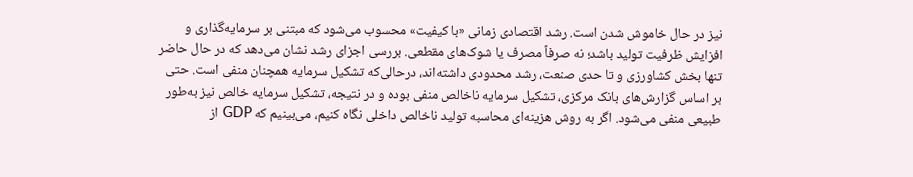نیز در حال خاموش شدن است. رشد اقتصادی زمانی «با کیفیت» محسوب می‌شود که مبتنی بر سرمایه‌گذاری و افزایش ظرفیت تولید باشد؛ نه صرفاً مصرف یا شوک‌های مقطعی. بررسی اجزای رشد نشان می‌دهد که در حال حاضر تنها بخش کشاورزی و تا حدی صنعت، رشد محدودی داشته‌اند، درحالی‌که تشکیل سرمایه همچنان منفی است. حتی بر اساس گزارش‌های بانک مرکزی، تشکیل سرمایه ناخالص منفی بوده و در نتیجه، تشکیل سرمایه خالص نیز به‌طور طبیعی منفی می‌شود. اگر به روش هزینه‌ای محاسبه تولید ناخالص داخلی نگاه کنیم، می‌بینیم که GDP از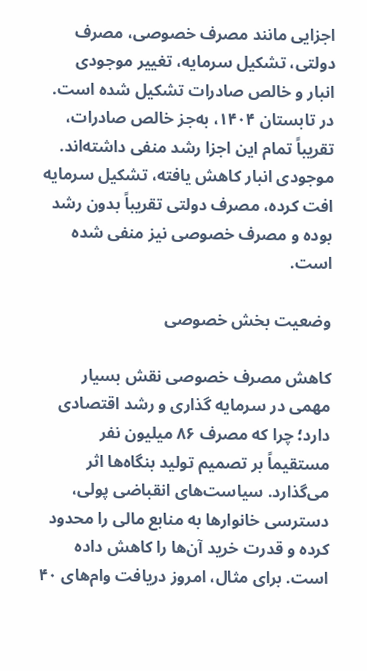اجزایی مانند مصرف خصوصی، مصرف دولتی، تشکیل سرمایه، تغییر موجودی انبار و خالص صادرات تشکیل شده است. در تابستان ۱۴۰۴، به‌جز خالص صادرات، تقریباً تمام این اجزا رشد منفی داشته‌اند. موجودی انبار کاهش یافته، تشکیل سرمایه افت کرده، مصرف دولتی تقریباً بدون رشد بوده و مصرف خصوصی نیز منفی شده است.

وضعیت بخش خصوصی

کاهش مصرف خصوصی نقش بسیار مهمی در سرمایه گذاری و رشد اقتصادی  دارد؛ چرا که مصرف ۸۶ میلیون نفر مستقیماً بر تصمیم تولید بنگاه‌ها اثر می‌گذارد. سیاست‌های انقباضی پولی، دسترسی خانوارها به منابع مالی را محدود کرده و قدرت خرید آن‌ها را کاهش داده است. برای مثال، امروز دریافت وام‌های ۴۰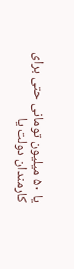یا ۵۰ میلیون تومانی حتی برای کارمندان دولت یا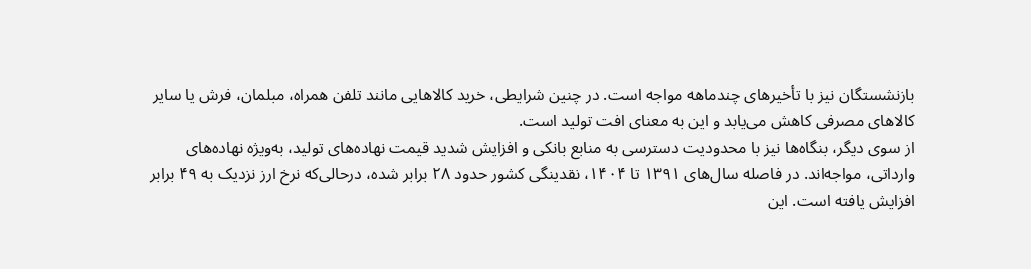بازنشستگان نیز با تأخیرهای چندماهه مواجه است. در چنین شرایطی، خرید کالاهایی مانند تلفن همراه، مبلمان، فرش یا سایر کالاهای مصرفی کاهش می‌یابد و این به معنای افت تولید است.
از سوی دیگر، بنگاه‌ها نیز با محدودیت دسترسی به منابع بانکی و افزایش شدید قیمت نهاده‌های تولید، به‌ویژه نهاده‌های وارداتی، مواجه‌اند. در فاصله سال‌های ۱۳۹۱ تا ۱۴۰۴، نقدینگی کشور حدود ۲۸ برابر شده، درحالی‌که نرخ ارز نزدیک به ۴۹ برابر افزایش یافته است. این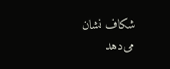شکاف نشان می‌دهد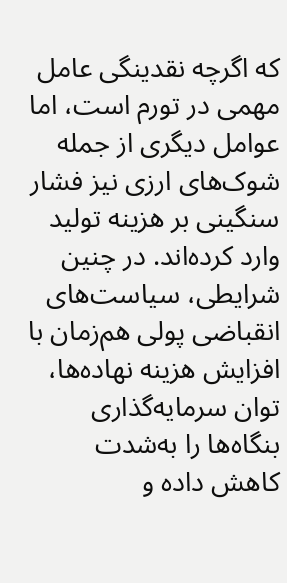که اگرچه نقدینگی عامل مهمی در تورم است، اما عوامل دیگری از جمله شوک‌های ارزی نیز فشار سنگینی بر هزینه تولید وارد کرده‌اند. در چنین شرایطی، سیاست‌های انقباضی پولی هم‌زمان با افزایش هزینه نهاده‌ها، توان سرمایه‌گذاری بنگاه‌ها را به‌شدت کاهش داده و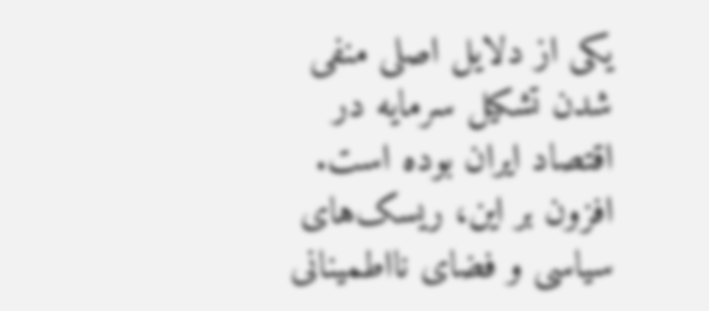یکی از دلایل اصلی منفی شدن تشکیل سرمایه در اقتصاد ایران بوده است. افزون بر این، ریسک‌های سیاسی و فضای نااطمینانی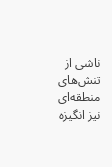ناشی از تنش‌های منطقه‌ای نیز انگیزه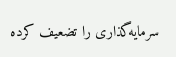سرمایه‌گذاری را تضعیف کرده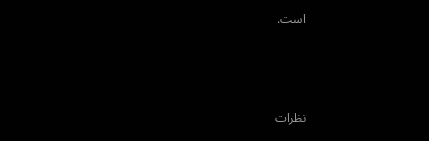است.



نظرات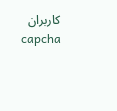کاربران
capcha